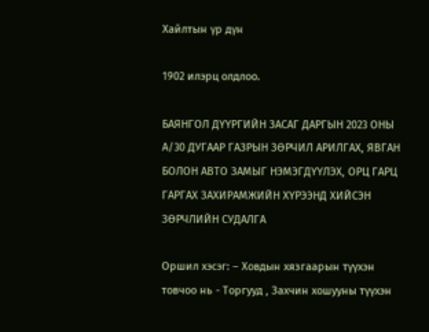Хайлтын үр дүн

1902 илэрц олдлоо.

БАЯНГОЛ ДҮҮРГИЙН ЗАСАГ ДАРГЫН 2023 ОНЫ А/30 ДУГААР ГАЗРЫН ЗӨРЧИЛ АРИЛГАХ, ЯВГАН БОЛОН АВТО ЗАМЫГ НЭМЭГДҮҮЛЭХ, ОРЦ ГАРЦ ГАРГАХ ЗАХИРАМЖИЙН ХҮРЭЭНД ХИЙСЭН ЗӨРЧЛИЙН СУДАЛГА

Оршил хэсэг: – Ховдын хязгаарын түүхэн товчоо нь - Торгууд , Захчин хошууны түүхэн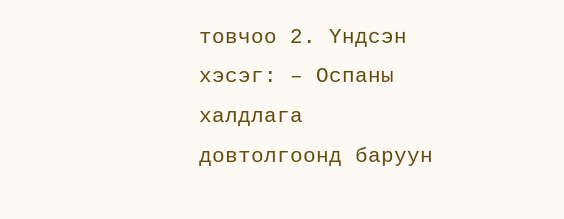товчоо 2. Үндсэн хэсэг: – Оспаны халдлага довтолгоонд баруун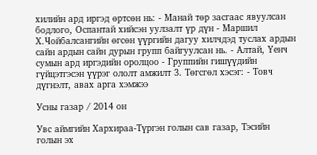хилийн ард иргэд өртсөн нь: - Манай төр засгаас явуулсан бодлого, Оспантай хийсэн уулзалт үр дүн - Маршил Х.Чойбалсангийн өгсөн үүргийн дагуу хилчдэд туслах ардын сайн ардын сайн дурын групп байгуулсан нь. - Алтай, Үенч сумын ард иргэдийн оролцоо - Группийн гишүүдийн гүйцэтгэсэн үүрэг ололт амжилт 3. Төгсгөл хэсэг: - Товч дүгнэлт, авах арга хэмжээ

Усны газар / 2014 он

Увс аймгийн Хархираа-Түргэн голын сав газар, Тэсийн голын эх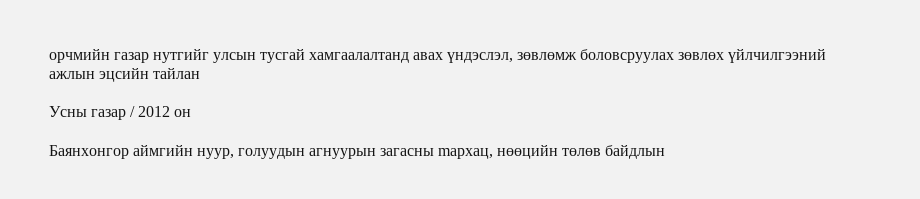орчмийн газар нутгийг улсын тусгай хамгаалалтанд авах үндэслэл, зөвлөмж боловсруулах зөвлөх үйлчилгээний ажлын эцсийн тайлан

Усны газар / 2012 он

Баянхонгор аймгийн нуур, голуудын агнуурын загасны mархац, нөөцийн төлөв байдлын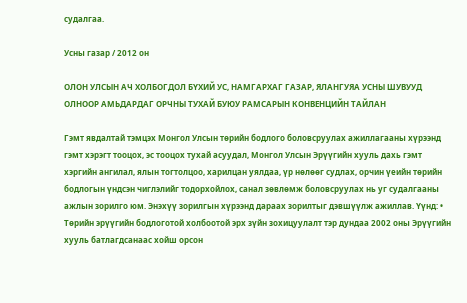судалгаа.

Усны газар / 2012 он

ОЛОН УЛСЫН АЧ ХОЛБОГДОЛ БҮХИЙ УС, НАМГАРХАГ ГАЗАР, ЯЛАНГУЯА УСНЫ ШУВУУД ОЛНООР АМЬДАРДАГ ОРЧНЫ ТУХАЙ БУЮУ РАМСАРЫН КОНВЕНЦИЙН ТАЙЛАН

Гэмт явдалтай тэмцэх Монгол Улсын төрийн бодлого боловсруулах ажиллагааны хүрээнд гэмт хэрэгт тооцох, эс тооцох тухай асуудал, Монгол Улсын Эрүүгийн хууль дахь гэмт хэргийн ангилал, ялын тогтолцоо, харилцан уялдаа, үр нөлөөг судлах, орчин үеийн төрийн бодлогын үндсэн чиглэлийг тодорхойлох, санал зөвлөмж боловсруулах нь уг судалгааны ажлын зорилго юм. Энэхүү зорилгын хүрээнд дараах зорилтыг дэвшүүлж ажиллав. Үүнд: • Төрийн эрүүгийн бодлоготой холбоотой эрх зүйн зохицуулалт тэр дундаа 2002 оны Эрүүгийн хууль батлагдсанаас хойш орсон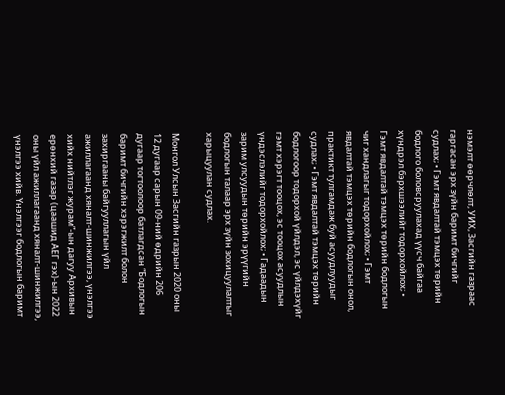нэмэлт өөрчлөлт, УИХ, Засгийн газраас гаргасан эрх зүйн баримт бичгийг судлах; • Гэмт явдалтай тэмцэх төрийн бодлого боловсруулахад үүсч байгаа хүндрэл бэрхшээлийг тодорхойлох; • Гэмт явдалтай тэмцэх төрийн бодлогын чиг хандлагыг тодорхойлох; • Гэмт явдалтай тэмцэх төрийн бодлогын онол, практикт тулгамдаж буй асуудлуудыг судлах; • Гэмт явдалтай тэмцэх төрийн бодлогоор тодорхой үйлдэл, эс үйлдэхүйг гэмт хэрэгт тооцох, эс тооцох асуудлын үндэслэлийг тодорхойлох; • Гадаадын зарим улсуудын төрийн эрүүгийн бодлогын талаар эрх зүйн зохицуулалтыг харыцуулан судлах.

Монгол Улсын Засгийн газрын 2020 оны 12 дугаар сарын 09-ний өдрийн 206 дугаар тогтоолоор батлагдсан “Бодлогын баримт бичгийн хэрэгжилт болон захиргааны байгууллагын үйл ажиллагаанд хяналт-шинжилгээ, үнэлгээ хийх нийтлэг журам”-ын дагуу Архивын ерөнхий газар (цаашид АЕГ гэх)-ын 2022 оны үйл ажиллагаанд хяналт-шинжилгээ, үнэлгээ хийв. Үнэлгээг бодлогын баримт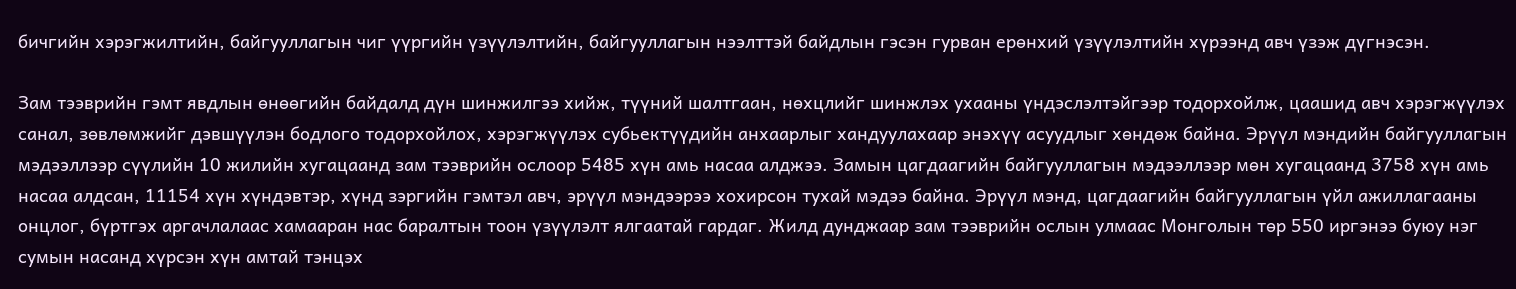бичгийн хэрэгжилтийн, байгууллагын чиг үүргийн үзүүлэлтийн, байгууллагын нээлттэй байдлын гэсэн гурван ерөнхий үзүүлэлтийн хүрээнд авч үзэж дүгнэсэн.

Зам тээврийн гэмт явдлын өнөөгийн байдалд дүн шинжилгээ хийж, түүний шалтгаан, нөхцлийг шинжлэх ухааны үндэслэлтэйгээр тодорхойлж, цаашид авч хэрэгжүүлэх санал, зөвлөмжийг дэвшүүлэн бодлого тодорхойлох, хэрэгжүүлэх субьектүүдийн анхаарлыг хандуулахаар энэхүү асуудлыг хөндөж байна. Эрүүл мэндийн байгууллагын мэдээллээр сүүлийн 10 жилийн хугацаанд зам тээврийн ослоор 5485 хүн амь насаа алджээ. Замын цагдаагийн байгууллагын мэдээллээр мөн хугацаанд 3758 хүн амь насаа алдсан, 11154 хүн хүндэвтэр, хүнд зэргийн гэмтэл авч, эрүүл мэндээрээ хохирсон тухай мэдээ байна. Эрүүл мэнд, цагдаагийн байгууллагын үйл ажиллагааны онцлог, бүртгэх аргачлалаас хамааран нас баралтын тоон үзүүлэлт ялгаатай гардаг. Жилд дунджаар зам тээврийн ослын улмаас Монголын төр 550 иргэнээ буюу нэг сумын насанд хүрсэн хүн амтай тэнцэх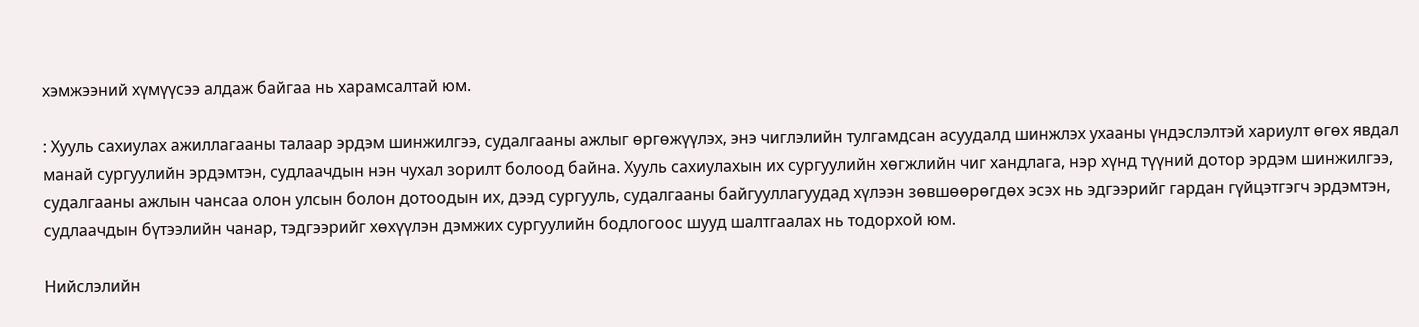хэмжээний хүмүүсээ алдаж байгаа нь харамсалтай юм.

: Хууль сахиулах ажиллагааны талаар эрдэм шинжилгээ, судалгааны ажлыг өргөжүүлэх, энэ чиглэлийн тулгамдсан асуудалд шинжлэх ухааны үндэслэлтэй хариулт өгөх явдал манай сургуулийн эрдэмтэн, судлаачдын нэн чухал зорилт болоод байна. Хууль сахиулахын их сургуулийн хөгжлийн чиг хандлага, нэр хүнд түүний дотор эрдэм шинжилгээ, судалгааны ажлын чансаа олон улсын болон дотоодын их, дээд сургууль, судалгааны байгууллагуудад хүлээн зөвшөөрөгдөх эсэх нь эдгээрийг гардан гүйцэтгэгч эрдэмтэн, судлаачдын бүтээлийн чанар, тэдгээрийг хөхүүлэн дэмжих сургуулийн бодлогоос шууд шалтгаалах нь тодорхой юм.

Нийслэлийн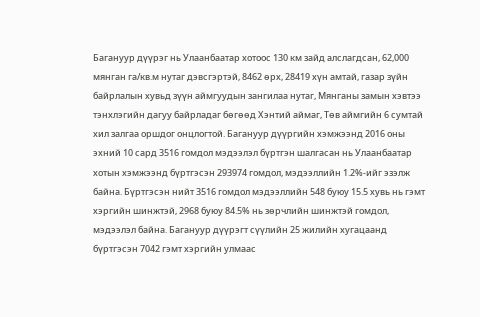Багануур дүүрэг нь Улаанбаатар хотоос 130 км зайд алслагдсан, 62,000 мянган га/кв.м нутаг дэвсгэртэй, 8462 өрх, 28419 хүн амтай, газар зүйн байрлалын хувьд зүүн аймгуудын зангилаа нутаг, Мянганы замын хэвтээ тэнхлэгийн дагуу байрладаг бөгөөд Хэнтий аймаг, Төв аймгийн 6 сумтай хил залгаа оршдог онцлогтой. Багануур дүүргийн хэмжээнд 2016 оны эхний 10 сард 3516 гомдол мэдээлэл бүртгэн шалгасан нь Улаанбаатар хотын хэмжээнд бүртгэсэн 293974 гомдол, мэдээллийн 1.2%-ийг эзэлж байна. Бүртгэсэн нийт 3516 гомдол мэдээллийн 548 буюу 15.5 хувь нь гэмт хэргийн шинжтэй, 2968 буюу 84.5% нь зөрчлийн шинжтэй гомдол, мэдээлэл байна. Багануур дүүрэгт сүүлийн 25 жилийн хугацаанд бүртгэсэн 7042 гэмт хэргийн улмаас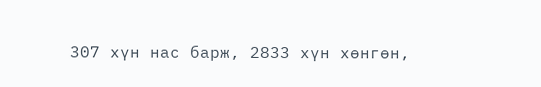307 хүн нас барж, 2833 хүн хөнгөн,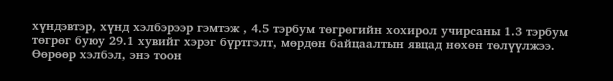хүндэвтэр, хүнд хэлбэрээр гэмтэж , 4.5 тэрбум төгрөгийн хохирол учирсаны 1.3 тэрбум төгрөг буюу 29.1 хувийг хэрэг бүртгэлт, мөрдөн байцаалтын явцад нөхөн төлүүлжээ. Өөрөөр хэлбэл, энэ тоон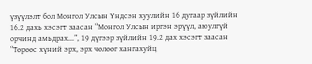үзүүлэлт бол Монгол Улсын Үндсэн хуулийн 16 дугаар зүйлийн 16.2 дахь хэсэгт заасан “Монгол Улсын иргэн эрүүл, аюулгүй орчинд амьдрах...”, 19 дүгээр зүйлийн 19.2 дах хэсэгт заасан “Төрөөс хүний эрх, эрх чөлөөг хангахуйц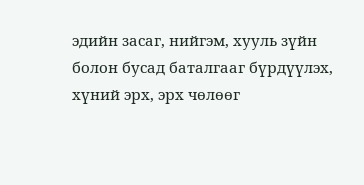эдийн засаг, нийгэм, хууль зүйн болон бусад баталгааг бүрдүүлэх, хүний эрх, эрх чөлөөг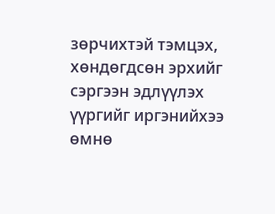зөрчихтэй тэмцэх, хөндөгдсөн эрхийг сэргээн эдлүүлэх үүргийг иргэнийхээ өмнө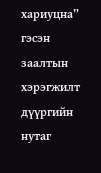хариуцна” гэсэн заалтын хэрэгжилт дүүргийн нутаг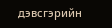дэвсгэрийн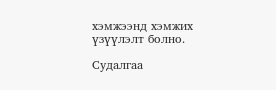хэмжээнд хэмжих үзүүлэлт болно.

Судалгаа